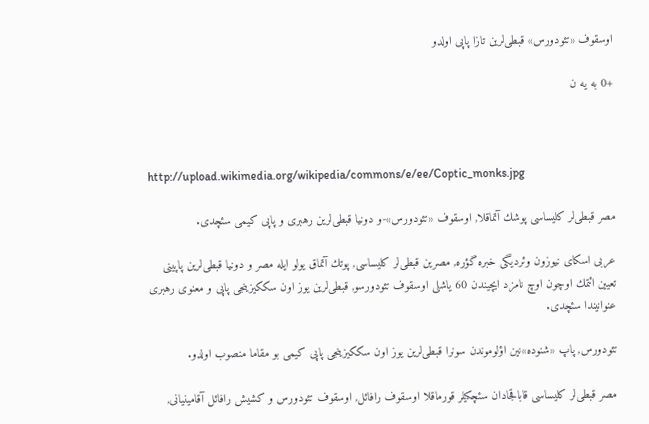اوسقوف «تئودورس» قبطی‌لرین تازا پاپی اولدو

+0 به یه ن



http://upload.wikimedia.org/wikipedia/commons/e/ee/Coptic_monks.jpg

مصر قبطی‌لر كلیساسی پوشك آتماقلا, اوسقوف «تئودورس»-و دونیا قبطی‌لرین رهبری و پاپی كیمی سئچدی.

عربی اسكای نیوزون وئردیگی خبره گؤره, مصرین قبطی‌لر كلیساسی, پوتك آتماق یولو ایله مصر و دونیا قبطی‌لرین پاپینی تعیین ائتمك اوچون اوچ نامزد ایچیندن 60 یاشلی اوسقوف تئودورسو, قبطی‌لرین یوز اون سككیزینجی پاپی و معنوی رهبری عنوانیندا سئچدی.

تئودورس, پاپ «شنوده»نین اؤلوموندن سونرا قبطی‌لرین یوز اون سككیزینجی پاپی كیمی بو مقاما منصوب اولدو.

مصر قبطی‌لر كلیساسی قاباقجادان سئچكیلر قورماقلا اوسقوف رافائل, اوسقوف تئودورس و كشیش رافائل آقامینیانی,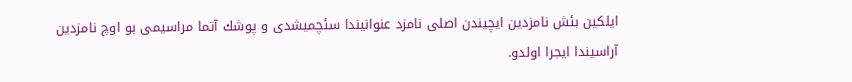ایلكین بئش نامزدین ایچیندن اصلی نامزد عنوانیندا سئچمیشدی و پوشك آتما مراسیمی بو اوچ نامزدین آراسیندا ایجرا اولدو.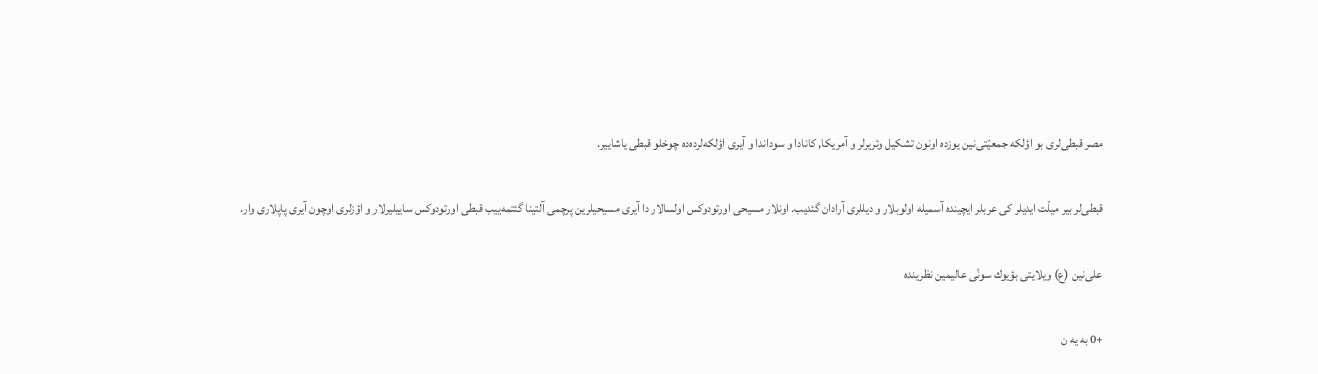مصر قبطی‌لری بو اؤلكه جمعیّتی‌نین یوزده اونون تشكیل وئریرلر و آمریكا, كانادا و سوداندا و آیری اؤلكه‌لرده‌ده چوخلو قبطی یاشاییر.

قبطی‌لر بیر میلّت ایدیلر كی عربلر ایچینده آسمیله اولوبلار و دیللری آرادان گئدیب. اونلار مسیحی اورتودوكس اولسالار دا آیری مسیحیلرین پرچمی آلتینا گئتمه‌ییب قبطی اورتودوكس ساییلیرلار و اؤزلری اوچون آیری پاپلاری وار.

علی‌نین (ع) ویلایتی بؤیوك سونّی عالیمین نظرینده

+0 به یه ن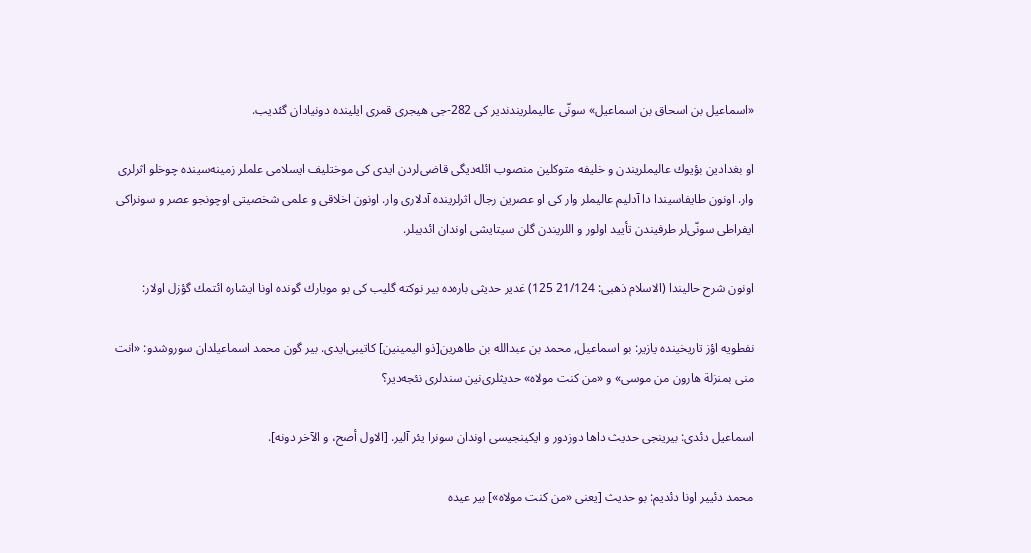«اسماعیل بن اسحاق بن اسماعیل» سونّی عالیملریندندیر كی 282-جی هیجری قمری ایلینده دونیادان گئدیب.

او بغدادین بؤیوك عالیملریندن و خلیفه متوكلین منصوب ائله‌دیگی قاضی‌لردن ایدی كی موختلیف ایسلامی علملر زمینه‌سینده چوخلو اثرلری وار. اونون طایفاسیندا دا آدلیم عالیملر وار كی او عصرین رجال اثرلرینده آدلاری وار. اونون اخلاقی و علمی شخصیتی اوچونجو عصر و سونراكی ایفراطی سونّی‌لر طرفیندن تأیید اولور و اللریندن گلن سیتایشی اوندان ائدیبلر.

اونون شرح حالیندا (الاسلام ذهبی: 21/124 125) غدیر حدیثی باره‌ده بیر نوكته گلیب كی بو موبارك گونده اونا ایشاره ائتمك گؤزل اولار:

نفطویه اؤز تاریخینده یازیر: بو اسماعیل, محمد بن عبدالله بن طاهرین[ذو الیمینین] كاتیبی‌ایدی. بیر گون محمد اسماعیلدان سوروشدو: «انت منی بمنزلة هارون من موسی» و «من كنت مولاه» حدیثلری‌نین سندلری نئجه‌دیر؟

اسماعیل دئدی: بیرینجی حدیث داها دوزدور و ایكینجیسی اوندان سونرا یئر آلیر. [الاول أصح، و الآخر دونه].

محمد دئییر اونا دئدیم: بو حدیث [یعنی «من كنت مولاه»] بیر عیده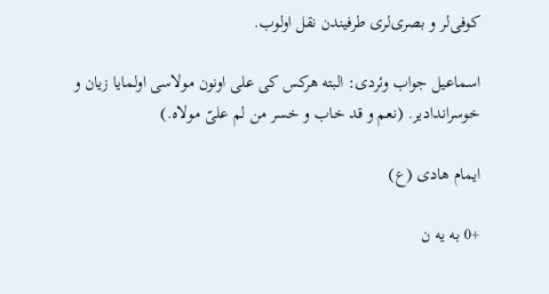كوفی‌لر و بصری‌لری طرفیندن نقل اولوب.

اسماعیل جواب وئردی: البته هركس كی علی اونون مولاسی اولمایا زیان و خوسراندادیر. (نعم و قد خاب و خسر من لم علیّ مولاه.)

ایمام هادی‌ (ع)

+0 به یه ن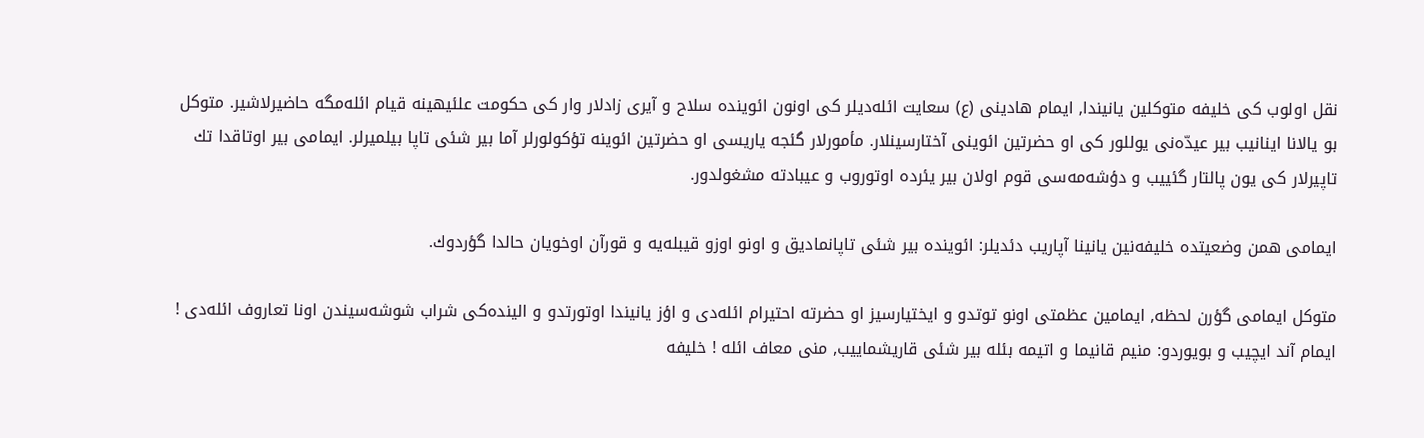نقل اولوب كی خلیفه متوكلین یانیندا, ایمام هادینی (ع) سعایت ائله‌دیلر كی اونون ائوینده سلاح و آیری زادلار وار كی حكومت علئیهینه قیام ائله‌مگه حاضیرلاشیر. متوكل بو یالانا اینانیب بیر عیدّه‌نی یوللور كی او حضرتین ائوینی آختارسینلار. مأمورلار گئجه‌ یاریسی او حضرتین ائوینه تؤكولورلر آما بیر شئی تاپا بیلمیرلر. ایمامی بیر اوتاقدا تك تاپیرلار كی یون پالتار گئییب و دؤشه‌مه‌سی قوم اولان بیر یئرده اوتوروب و عیبادته مشغولدور.

ایمامی همن وضعیتده خلیفه‌نین یانینا آپاریب دئدیلر: ائوینده بیر شئی تاپانمادیق و اونو اوزو قیبله‌یه و قورآن اوخویان حالدا گؤردوك.

متوكل ایمامی گؤرن لحظه, ایمامین عظمتی اونو توتدو و ایختیارسیز او حضرته احتیرام ائله‌دی و اؤز یانیندا اوتورتدو و الینده‌كی شراب شوشه‌سیندن اونا تعاروف ائله‌دی ! ایمام آند ایچیب و بویوردو: منیم قانیما و اتیمه بئله بیر شئی قاریشماییب, منی معاف ائله ! خلیفه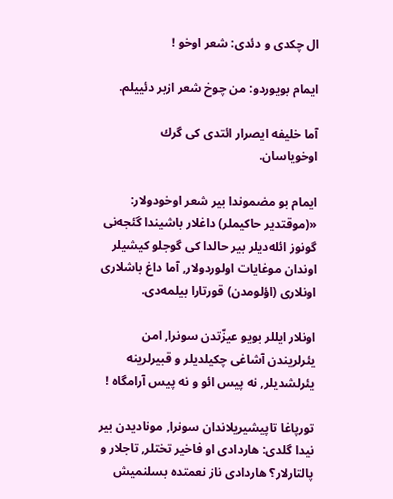ال چكدی و دئدی: شعر اوخو !

ایمام بویوردو: من چوخ شعر ازبر دئییلم.

آما خلیفه ایصرار ائتدی كی گرك اوخویاسان.

ایمام بو مضموندا بیر شعر اوخودولار: «(موقتدیر حاكیملر) داغلار باشیندا گئجه‌نی گونوز ائله‌دیلر بیر حالدا كی گوجلو كیشیلر اوندان موغایات اولوردولار, آما داغ باشلاری اونلاری (اؤلومدن) قورتارا بیلمه‌دی.

اونلار ایللر بویو عیزّتدن سونرا, امن یئرلریندن آشاغی چكیلدیلر و قبیرلرینه یئرلشدیلر, نه پیس ائو و نه پیس آرامگاه !

تورپاغا تاپیشیریلاندان سونرا, مونادیدن بیر نیدا گلدی: هاردادی او فاخیر تختلر, تاجلار و پالتارلار؟ هاردادی ناز نعمتده بسلنمیش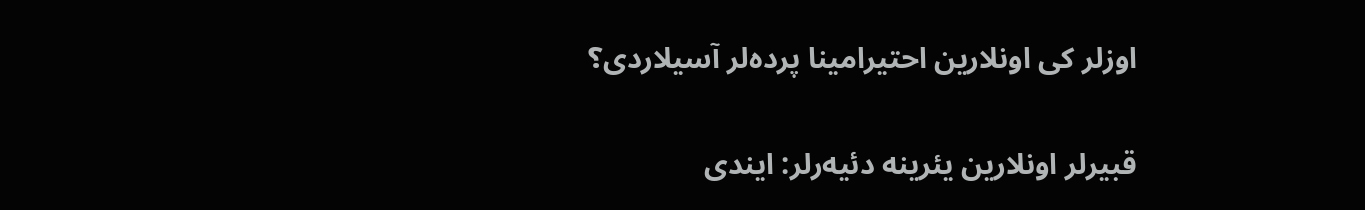اوزلر كی اونلارین احتیرامینا پرده‌لر آسیلاردی؟

قبیرلر اونلارین یئرینه دئیه‌رلر: ایندی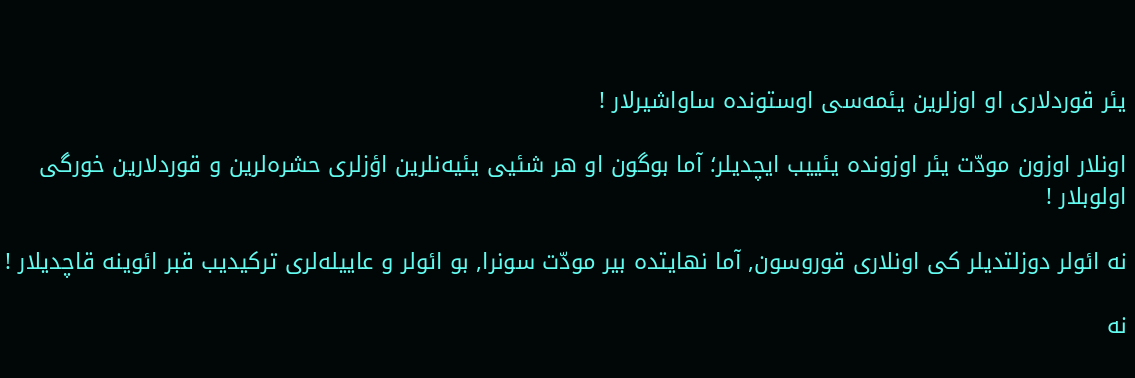یئر قوردلاری او اوزلرین یئمه‌سی اوستونده ساواشیرلار !

اونلار اوزون مودّت یئر اوزونده یئییب ایچدیلر؛ آما بوگون او هر شئیی یئیه‌نلرین اؤزلری حشره‌لرین و قوردلارین خورگی اولوبلار !

نه ائولر دوزلتدیلر كی اونلاری قوروسون, آما نهایتده بیر مودّت سونرا, بو ائولر و عاییله‌لری تركیدیب قبر ائوینه قاچدیلار !

نه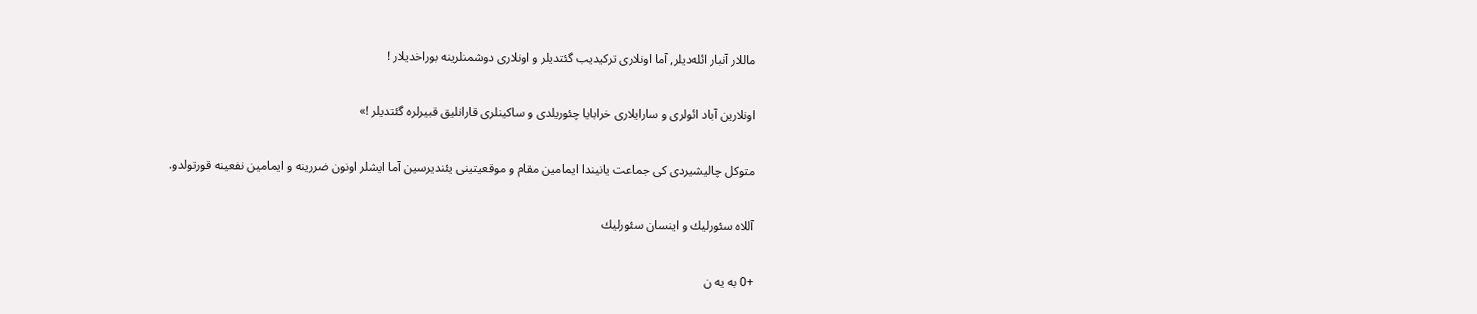ماللار آنبار ائله‌دیلر, آما اونلاری تركیدیب گئتدیلر و اونلاری دوشمنلرینه بوراخدیلار !

اونلارین آباد ائولری و سارایلاری خرابایا چئوریلدی و ساكینلری قارانلیق قبیرلره گئتدیلر !»

متوكل چالیشیردی كی جماعت یانیندا ایمامین مقام و موقعیتینی یئندیرسین آما ایشلر اونون ضررینه و ایمامین نفعینه قورتولدو.

آللاه سئورلیك و اینسان سئورلیك

+0 به یه ن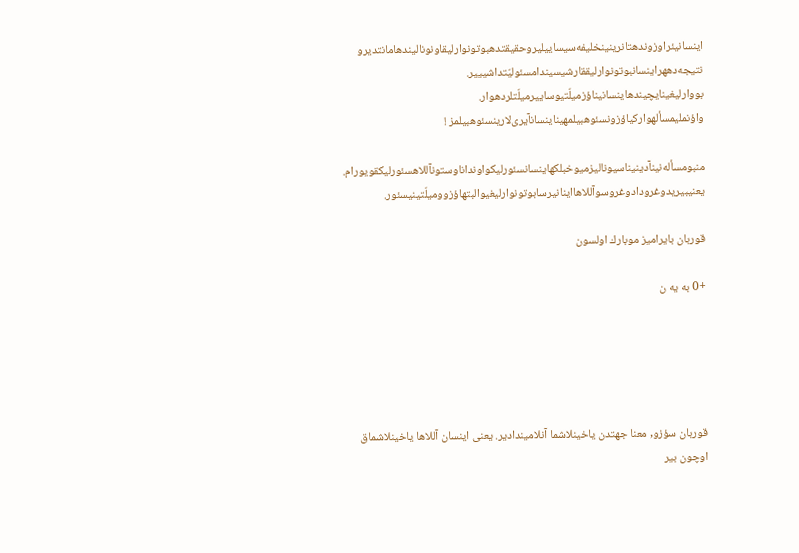اینسانیئراوزوندهتانرینینخلیفه‌سیساییلیروحقیقتدهبوتونوارلیقاونونالیندهامانتدیرو نتیجه‌دههراینسانبوتونوارلیققارشیسیندامسئولیّتداشیییر. بووارلیغینایچیندهاینسانیناؤزمیلّتیوساییرمیلّتلردهوار. واؤنملیمسألهواركیاؤزونسئوهبیلمهیناینسانآیری‌لارینسئوهبیلمز !

منبومسأله‌نینآدینیناسیونالیزمیوخبلكهاینسانسئورلیكواونداناوستونآللاهسئورلیكقویورام. یعنیبیریدوغرودادوغروسوآللاهااینانیرسابوتونوارلیغیوالبتهاؤزوومیلّتینیسئور.

قوربان بایرامیز موبارك اولسون

+0 به یه ن





قوربان سؤزو, معنا جهتدن یاخینلاشما آنلامیندادیر. یعنی اینسان آللاها یاخینلاشماق اوچون بیر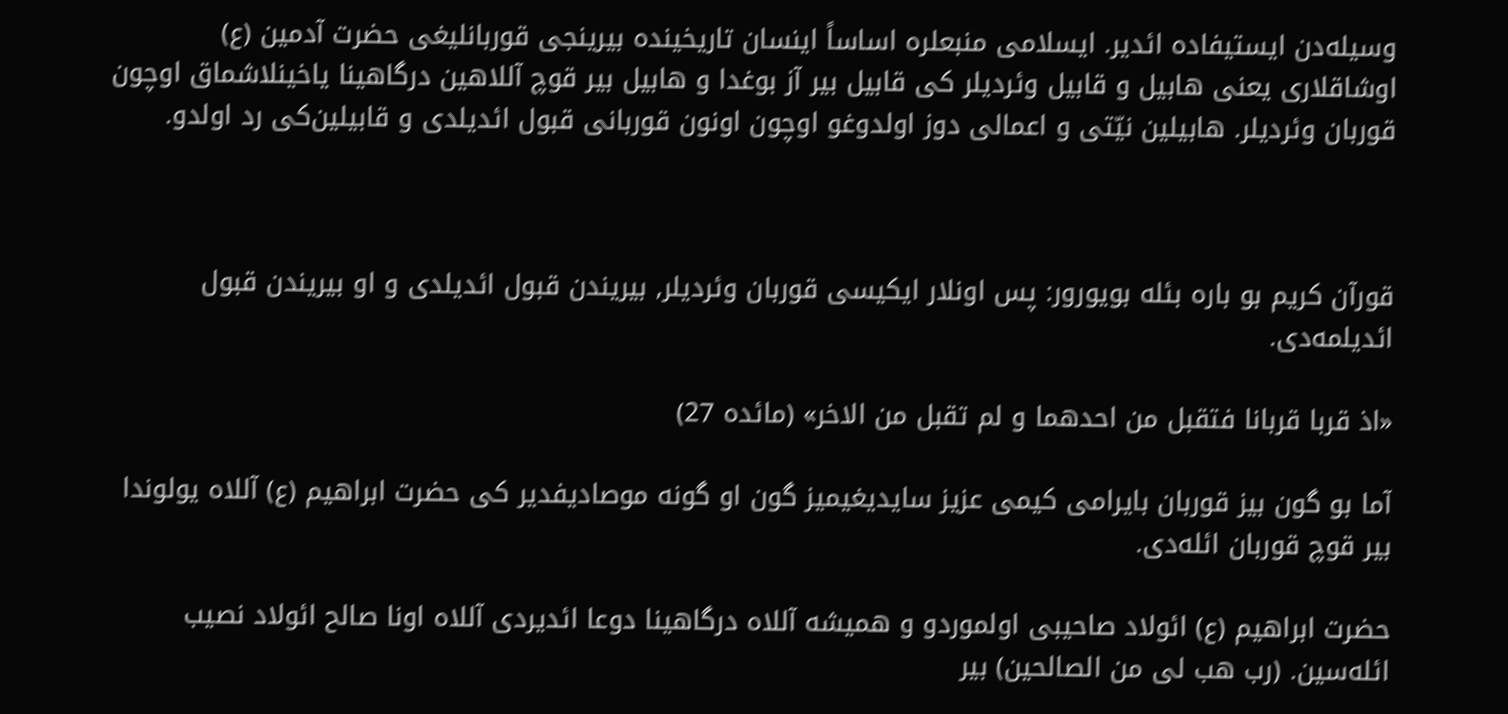وسیله‌دن ایستیفاده ائدیر. ایسلامی منبعلره اساساً اینسان تاریخینده بیرینجی قوربانلیغی حضرت آدمین (ع) اوشاقلاری یعنی هابیل و قابیل وئردیلر كی قابیل بیر آز بوغدا و هابیل بیر قوچ آللاهین درگاهینا یاخینلاشماق اوچون قوربان وئردیلر. هابیلین نیّتی و اعمالی دوز اولدوغو اوچون اونون قوربانی قبول ائدیلدی و قابیلین‌كی رد اولدو.



قورآن كریم بو باره بئله بویورور: پس اونلار ایكیسی قوربان وئردیلر, بیریندن قبول ائدیلدی و او بیریندن قبول ائدیلمه‌دی.

«اذ قربا قربانا فتقبل من احدهما و لم تقبل من الاخر» (مائده 27)

آما بو گون بیز قوربان بایرامی كیمی عزیز سایدیغیمیز گون او گونه موصادیفدیر كی حضرت ابراهیم (ع) آللاه یولوندا بیر قوچ قوربان ائله‌دی.

حضرت ابراهیم (ع) ائولاد صاحیبی اولموردو و همیشه آللاه درگاهینا دوعا ائدیردی آللاه اونا صالح ائولاد نصیب ائله‌سین. (رب هب لی من الصالحین) بیر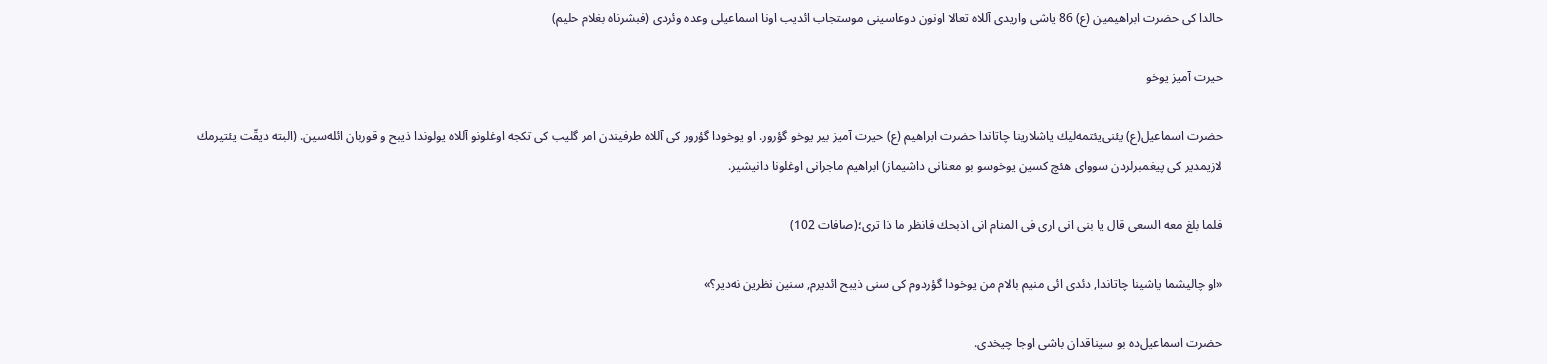حالدا كی حضرت ابراهیمین (ع) 86 یاشی واریدی آللاه تعالا اونون دوعاسینی موستجاب ائدیب اونا اسماعیلی وعده وئردی (فبشرناه بغلام حلیم)

حیرت آمیز یوخو

حضرت اسماعیل(ع) یئنی‌یئتمه‌لیك یاشلارینا چاتاندا حضرت ابراهیم (ع) حیرت آمیز بیر یوخو گؤرور. او یوخودا گؤرور كی آللاه طرفیندن امر گلیب كی تكجه اوغلونو آللاه یولوندا ذیبح و قوربان ائله‌سین. (البته دیقّت یئتیرمك لازیمدیر كی پیغمبرلردن سووای هئچ كسین یوخوسو بو معنانی داشیماز) ابراهیم ماجرانی اوغلونا دانیشیر.

فلما بلغ معه السعی قال یا بنی انی اری فی المنام انی اذبحك فانظر ما ذا تری؛(صافات 102)

«او چالیشما یاشینا چاتاندا, دئدی ائی منیم بالام من یوخودا گؤردوم كی سنی ذیبح ائدیرم, سنین نظرین نه‌دیر؟»

حضرت اسماعیل‌ده بو سیناقدان باشی اوجا چیخدی.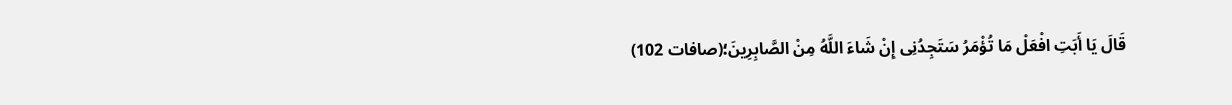قَالَ یَا أَبَتِ افْعَلْ مَا تُؤْمَرُ سَتَجِدُنِی إِنْ شَاءَ اللَّهُ مِنْ الصَّابِرِینَ؛(صافات 102)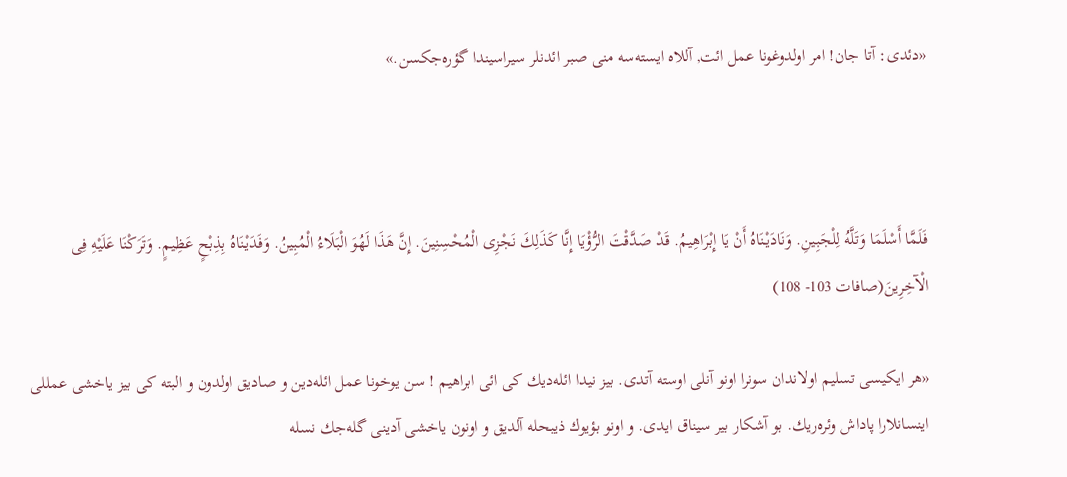«دئدی: آتا جان! امر اولدوغونا عمل ائت, آللاه ایسته‌سه منی صبر ائدنلر سیراسیندا گؤره‌جكسن.»



فَلَمَّا أَسْلَمَا وَتَلَّهُ لِلْجَبِینِ. وَنَادَیْنَاهُ أَنْ یَا إِبْرَاهِیمُ. قَدْ صَدَّقْتَ الرُّؤْیَا إِنَّا كَذَلِكَ نَجْزِی الْمُحْسِنِینَ. إِنَّ هَذَا لَهُوَ الْبَلَاءُ الْمُبِینُ. وَفَدَیْنَاهُ بِذِبْحٍ عَظِیمٍ. وَتَرَكْنَا عَلَیْهِ فِی الْآخِرِینَ(صافات 103- 108)

«هر ایكیسی تسلیم اولاندان سونرا اونو آنلی اوسته آتدی. بیز نیدا ائله‌دیك كی ائی ابراهیم ! سن یوخونا عمل ائله‌دین و صادیق اولدون و البته كی بیز یاخشی عمللی اینسانلارا پاداش وئره‌ریك. بو آشكار بیر سیناق ایدی. و اونو بؤیوك ذیبحله آلدیق و اونون یاخشی آدینی گله‌جك نسله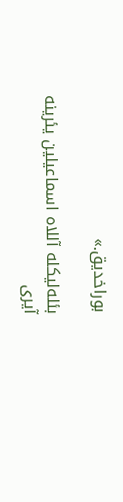بوراخدیق.»

بئله‌لیكله آللاه اسماعیلین یئرینه آیری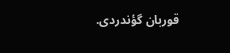قوربان گؤندردی.